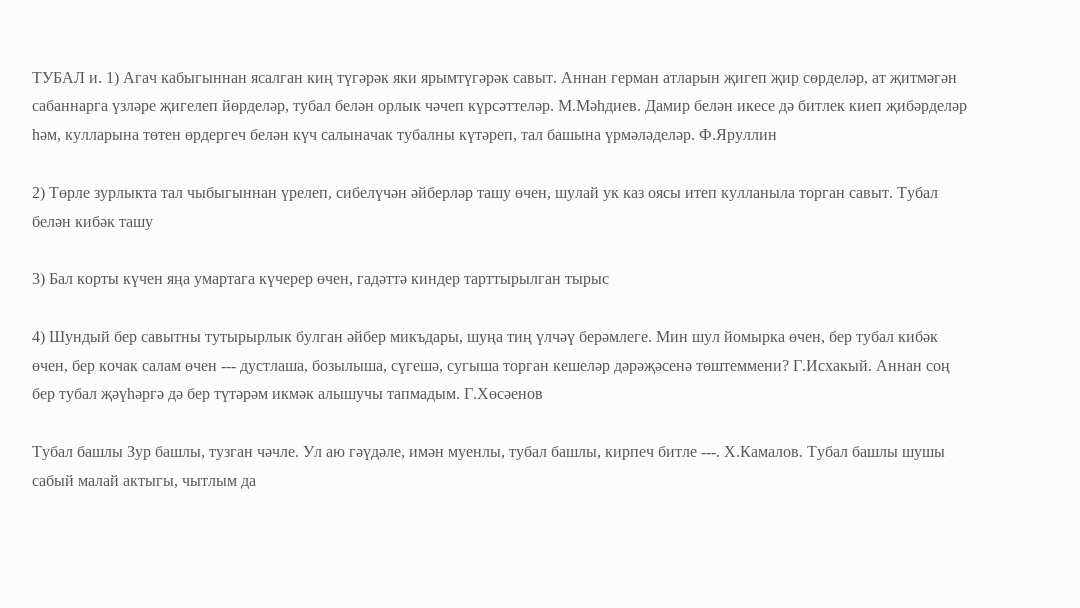ТУБАЛ и. 1) Агач кабыгыннан ясалган киң түгәрәк яки ярымтүгәрәк савыт. Аннан герман атларын җигеп җир сөрделәр, ат җитмәгән сабаннарга үзләре җигелеп йөрделәр, тубал белән орлык чәчеп күрсәттеләр. М.Мәһдиев. Дамир белән икесе дә битлек киеп җибәрделәр һәм, кулларына төтен өрдергеч белән күч салыначак тубалны күтәреп, тал башына үрмәләделәр. Ф.Яруллин

2) Төрле зурлыкта тал чыбыгыннан үрелеп, сибелүчән әйберләр ташу өчен, шулай ук каз оясы итеп кулланыла торган савыт. Тубал белән кибәк ташу

3) Бал корты күчен яңа умартага күчерер өчен, гадәттә киндер тарттырылган тырыс

4) Шундый бер савытны тутырырлык булган әйбер микъдары, шуңа тиң үлчәү берәмлеге. Мин шул йомырка өчен, бер тубал кибәк өчен, бер кочак салам өчен --- дустлаша, бозылыша, сүгешә, сугыша торган кешеләр дәрәҗәсенә төштеммени? Г.Исхакый. Аннан соң бер тубал җәүһәргә дә бер түтәрәм икмәк алышучы тапмадым. Г.Хөсәенов

Тубал башлы Зур башлы, тузган чәчле. Ул аю гәүдәле, имән муенлы, тубал башлы, кирпеч битле ---. Х.Камалов. Тубал башлы шушы сабый малай актыгы, чытлым да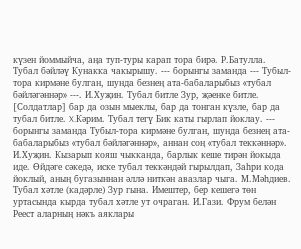күзен йоммыйча, аңа туп-туры карап тора бирә. Р.Батулла. Тубал бәйләү Кунакка чакырышу. --- борынгы заманда --- Тубыл-тора кирмәне булган, шунда безнең ата-бабаларыбыз «тубал бәйләгәннәр» ---. И.Хуҗин. Тубал битле Зур, җәенке битле. [Солдатлар] бар да озын мыеклы, бар да тонган күзле, бар да тубал битле. X.Кәрим. Тубал тегү Бик каты гырлап йоклау. --- борынгы заманда Тубыл-тора кирмәне булган, шунда безнең ата-бабаларыбыз «тубал бәйләгәннәр», аннан соң «тубал теккәннәр». И.Хуҗин. Кызарып кояш чыкканда, барлык кеше тирән йокыда иде. Өйдәге сәкедә, иске тубал теккәндәй гырылдап, Заһри кода йоклый, аның бугазыннан әллә ниткән авазлар чыга. М.Мәһдиев. Тубал хәтле (кадәрле) Зур гына. Имештер, бер кешегә төн уртасында кырда тубал хәтле ут очраган. И.Гази. Фрум белән Реест аларның нәкъ аяклары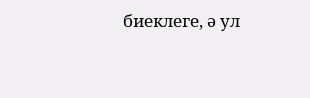биеклеге, ә ул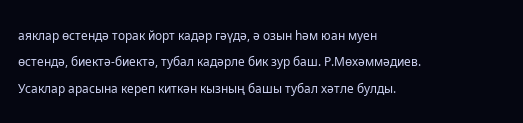аяклар өстендә торак йорт кадәр гәүдә, ә озын һәм юан муен өстендә, биектә-биектә, тубал кадәрле бик зур баш. Р.Мөхәммәдиев. Усаклар арасына кереп киткән кызның башы тубал хәтле булды.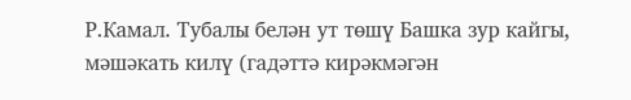Р.Камал. Тубалы белән ут төшү Башка зур кайгы, мәшәкать килү (гадәттә кирәкмәгән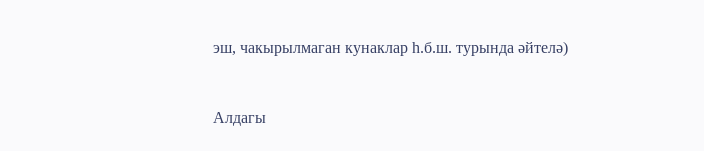эш, чакырылмаган кунаклар һ.б.ш. турында әйтелә)



Алдагы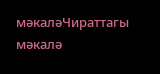мәкаләЧираттагы мәкалә